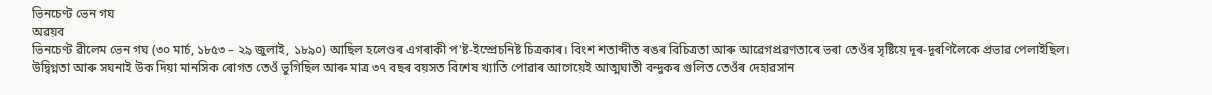ভিনচেণ্ট ভেন গঘ
অৱয়ব
ভিনচেণ্ট ৱীলেম ভেন গঘ (৩০ মাৰ্চ, ১৮৫৩ – ২৯ জুলাই, ১৮৯০) আছিল হলেণ্ডৰ এগৰাকী প'ষ্ট-ইম্প্ৰেচনিষ্ট চিত্ৰকাৰ। বিংশ শতাব্দীত ৰঙৰ বিচিত্ৰতা আৰু আৱেগপ্ৰৱণতাৰে ভৰা তেওঁৰ সৃষ্টিয়ে দূৰ-দূৰণিলৈকে প্ৰভাৱ পেলাইছিল। উদ্বিগ্নতা আৰু সঘনাই উক দিয়া মানসিক ৰোগত তেওঁ ভুগিছিল আৰু মাত্ৰ ৩৭ বছৰ বয়সত বিশেষ খ্যাতি পোৱাৰ আগেয়েই আত্মঘাতী বন্দুকৰ গুলিত তেওঁৰ দেহাৱসান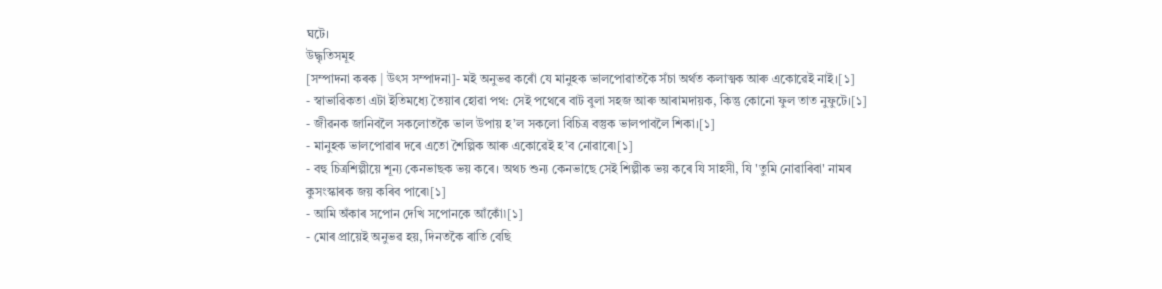ঘটে।
উদ্ধৃতিসমূহ
[সম্পাদনা কৰক | উৎস সম্পাদনা]- মই অনুভৱ কৰোঁ যে মানুহক ভালপোৱাতকৈ সঁচা অৰ্থত কলাত্মক আৰু একোৱেই নাই।[১]
- স্বাভাৱিকতা এটা ইতিমধ্যে তৈয়াৰ হোৱা পথ: সেই পথেৰে বাট বুলা সহজ আৰু আৰামদায়ক, কিন্তু কোনো ফুল তাত নুফুটে।[১]
- জীৱনক জানিবলৈ সকলোতকৈ ভাল উপায় হ’ল সকলো বিচিত্ৰ বস্তুক ভালপাবলৈ শিকা।[১]
- মানুহক ভালপোৱাৰ দৰে এতো শৈল্পিক আৰু একোৱেই হ’ব নোৱাৰে৷[১]
- বহু চিত্ৰশিল্পীয়ে শূন্য কেনভাছক ভয় কৰে। অথচ শুন্য কেনভাছে সেই শিল্পীক ভয় কৰে যি সাহসী, যি 'তুমি নোৱাৰিবা' নামৰ কুসংস্কাৰক জয় কৰিব পাৰে৷[১]
- আমি অঁকাৰ সপোন দেখি সপোনকে আঁকোঁ৷[১]
- মোৰ প্ৰায়েই অনুভৱ হয়, দিনতকৈ ৰাতি বেছি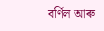বৰ্ণিল আৰু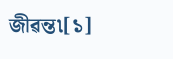জীৱন্ত৷[১]